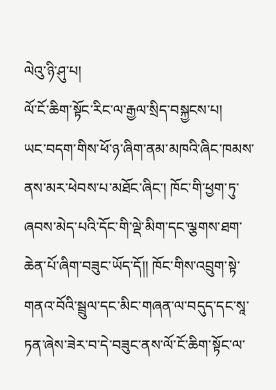ལེའུ་ཉི་ཤུ་པ།
ལོ་ངོ་ཆིག་སྟོང་རིང་ལ་རྒྱལ་སྲིད་བསྐྱངས་པ།
ཡང་བདག་གིས་ཕོ་ཉ་ཞིག་ནམ་མཁའི་ཞིང་ཁམས་ནས་མར་ཕེབས་པ་མཐོང་ཞིང་། ཁོང་གི་ཕྱག་ཏུ་ཞབས་མེད་པའི་དོང་གི་ལྡེ་མིག་དང་ལྕགས་ཐག་ཆེན་པོ་ཞིག་བཟུང་ཡོད་དོ།། ཁོང་གིས་འབྲུག་སྟེ་གནའ་བོའི་སྦྲུལ་དང་མིང་གཞན་ལ་བདུད་དང་སཱ་ཏན་ཞེས་ཟེར་བ་དེ་བཟུང་ནས་ལོ་ངོ་ཆིག་སྟོང་ལ་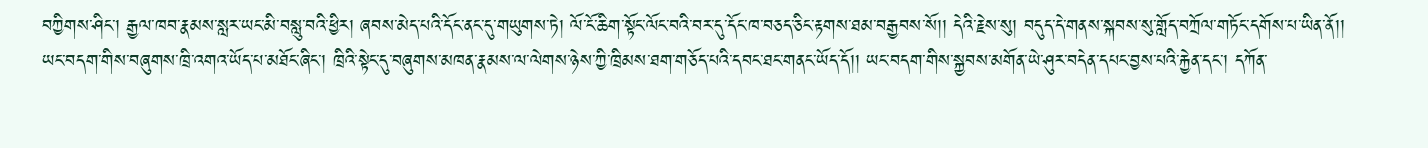བཀྱིགས་ཤིང་། རྒྱལ་ཁབ་རྣམས་སླར་ཡང་མི་བསླུ་བའི་ཕྱིར། ཞབས་མེད་པའི་དོང་ནང་དུ་གཡུགས་ཏེ། ལོ་ངོ་ཆིག་སྟོང་ལོང་བའི་བར་དུ་དོང་ཁ་བཅད་ཅིང་རྟགས་ཐམ་བརྒྱབས་སོ།། དེའི་རྗེས་སུ། བདུད་དེ་གནས་སྐབས་སུ་གློད་བཀྲོལ་གཏོང་དགོས་པ་ཡིན་ནོ།།
ཡང་བདག་གིས་བཞུགས་ཁྲི་འགའ་ཡོད་པ་མཐོང་ཞིང་། ཁྲིའི་སྟེང་དུ་བཞུགས་མཁན་རྣམས་ལ་ལེགས་ཉེས་ཀྱི་ཁྲིམས་ཐག་གཅོད་པའི་དབང་ཐང་གནང་ཡོད་དོ།། ཡང་བདག་གིས་སྐྱབས་མགོན་ཡེ་ཤུར་བདེན་དཔང་བྱས་པའི་རྐྱེན་དང་། དཀོན་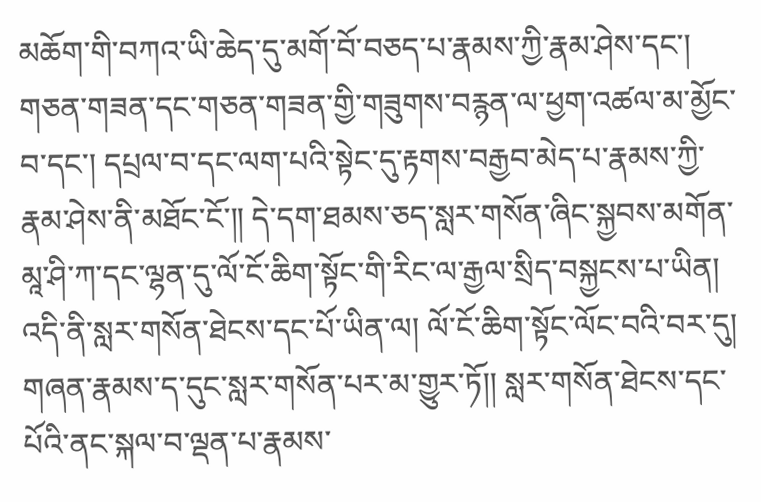མཆོག་གི་བཀའ་ཡི་ཆེད་དུ་མགོ་བོ་བཅད་པ་རྣམས་ཀྱི་རྣམ་ཤེས་དང་། གཅན་གཟན་དང་གཅན་གཟན་གྱི་གཟུགས་བརྙན་ལ་ཕྱག་འཚལ་མ་མྱོང་བ་དང་། དཔྲལ་བ་དང་ལག་པའི་སྟེང་དུ་རྟགས་བརྒྱབ་མེད་པ་རྣམས་ཀྱི་རྣམ་ཤེས་ནི་མཐོང་ངོ་༎ དེ་དག་ཐམས་ཅད་སླར་གསོན་ཞིང་སྐྱབས་མགོན་མཱ་ཤི་ཀ་དང་ལྷན་དུ་ལོ་ངོ་ཆིག་སྟོང་གི་རིང་ལ་རྒྱལ་སྲིད་བསྐྱངས་པ་ཡིན། འདི་ནི་སླར་གསོན་ཐེངས་དང་པོ་ཡིན་ལ། ལོ་ངོ་ཆིག་སྟོང་ལོང་བའི་བར་དུ། གཞན་རྣམས་ད་དུང་སླར་གསོན་པར་མ་གྱུར་ཏོ།། སླར་གསོན་ཐེངས་དང་པོའི་ནང་སྐལ་བ་ལྡན་པ་རྣམས་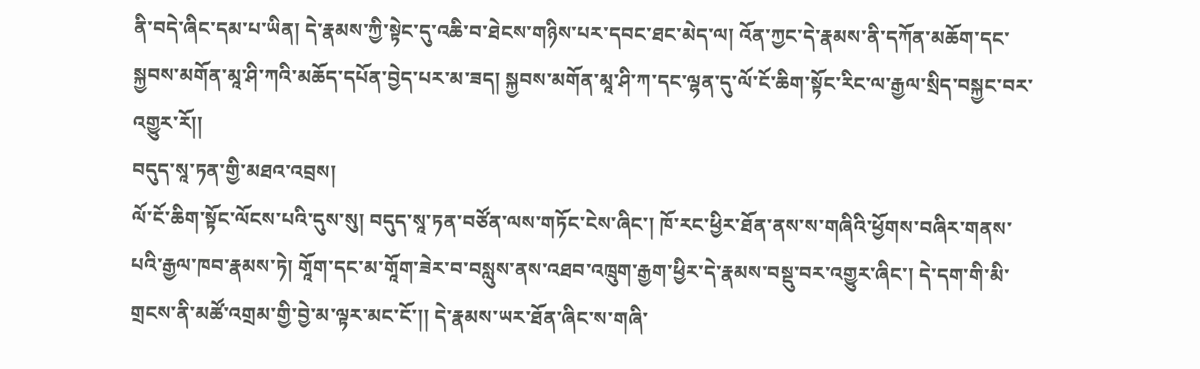ནི་བདེ་ཞིང་དམ་པ་ཡིན། དེ་རྣམས་ཀྱི་སྟེང་དུ་འཆི་བ་ཐེངས་གཉིས་པར་དབང་ཐང་མེད་ལ། འོན་ཀྱང་དེ་རྣམས་ནི་དཀོན་མཆོག་དང་སྐྱབས་མགོན་མཱ་ཤི་ཀའི་མཆོད་དཔོན་བྱེད་པར་མ་ཟད། སྐྱབས་མགོན་མཱ་ཤི་ཀ་དང་ལྷན་དུ་ལོ་ངོ་ཆིག་སྟོང་རིང་ལ་རྒྱལ་སྲིད་བསྐྱང་བར་འགྱུར་རོ།།
བདུད་སཱ་ཏན་གྱི་མཐའ་འབྲས།
ལོ་ངོ་ཆིག་སྟོང་ལོངས་པའི་དུས་སུ། བདུད་སཱ་ཏན་བཙོན་ལས་གཏོང་ངེས་ཞིང་། ཁོ་རང་ཕྱིར་ཐོན་ནས་ས་གཞིའི་ཕྱོགས་བཞིར་གནས་པའི་རྒྱལ་ཁབ་རྣམས་ཏེ། གཱོག་དང་མ་གཱོག་ཟེར་བ་བསླུས་ནས་འཐབ་འཁྲུག་རྒྱག་ཕྱིར་དེ་རྣམས་བསྡུ་བར་འགྱུར་ཞིང་། དེ་དག་གི་མི་གྲངས་ནི་མཚོ་འགྲམ་གྱི་བྱེ་མ་ལྟར་མང་ངོ་།། དེ་རྣམས་ཡར་ཐོན་ཞིང་ས་གཞི་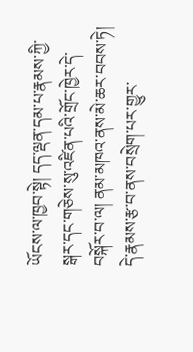ཡོངས་ལ་ཁྱབ་སྟེ། དད་ལྡན་དམ་པ་རྣམས་ཀྱི་སྒར་དང་གཅེས་སུ་འཛིན་པའི་གྲོང་ཁྱེར་དེ་བསྐོར་བ་ལ། ནམ་མཁའ་ནས་མེ་ཆར་བབས་ཏེ། དེ་རྣམས་རྩ་བ་ནས་བསྲེག་པར་གྱུར་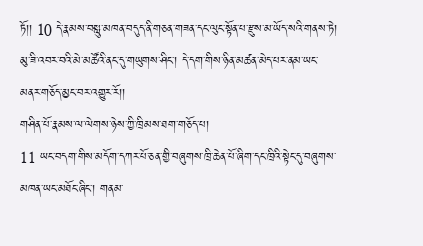ཏོ།། 10 དེ་རྣམས་བསླུ་མཁན་བདུད་ནི་གཅན་གཟན་དང་ལུང་སྟོན་པ་རྫུས་མ་ཡོད་སའི་གནས་ཏེ། མུ་ཟི་འབར་བའི་མེ་མཚོའི་ནང་དུ་གཡུགས་ཤིང་། དེ་དག་གིས་ཉིན་མཚན་མེད་པར་ནམ་ཡང་མནར་གཅོད་མྱང་བར་འགྱུར་རོ།།
གཤིན་པོ་རྣམས་ལ་ལེགས་ཉེས་ཀྱི་ཁྲིམས་ཐག་གཅོད་པ།
11 ཡང་བདག་གིས་མདོག་དཀར་པོ་ཅན་གྱི་བཞུགས་ཁྲི་ཆེན་པོ་ཞིག་དང་ཁྲིའི་སྟེང་དུ་བཞུགས་མཁན་ཡང་མཐོང་ཞིང་། གནམ་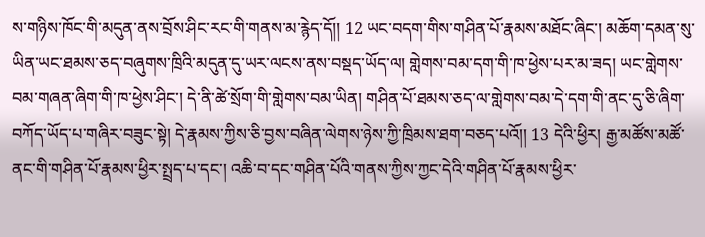ས་གཉིས་ཁོང་གི་མདུན་ནས་བྲོས་ཤིང་རང་གི་གནས་མ་རྙེད་དོ།། 12 ཡང་བདག་གིས་གཤིན་པོ་རྣམས་མཐོང་ཞིང་། མཆོག་དམན་སུ་ཡིན་ཡང་ཐམས་ཅད་བཞུགས་ཁྲིའི་མདུན་དུ་ཡར་ལངས་ནས་བསྡད་ཡོད་ལ། གླེགས་བམ་དག་གི་ཁ་ཕྱེས་པར་མ་ཟད། ཡང་གླེགས་བམ་གཞན་ཞིག་གི་ཁ་ཕྱེས་ཤིང་། དེ་ནི་ཚེ་སྲོག་གི་གླེགས་བམ་ཡིན། གཤིན་པོ་ཐམས་ཅད་ལ་གླེགས་བམ་དེ་དག་གི་ནང་དུ་ཅི་ཞིག་བཀོད་ཡོད་པ་གཞིར་བཟུང་སྟེ། དེ་རྣམས་ཀྱིས་ཅི་བྱས་བཞིན་ལེགས་ཉེས་ཀྱི་ཁྲིམས་ཐག་བཅད་པའོ།། 13 དེའི་ཕྱིར། རྒྱ་མཚོས་མཚོ་ནང་གི་གཤིན་པོ་རྣམས་ཕྱིར་སྤྲད་པ་དང་། འཆི་བ་དང་གཤིན་པོའི་གནས་ཀྱིས་ཀྱང་དེའི་གཤིན་པོ་རྣམས་ཕྱིར་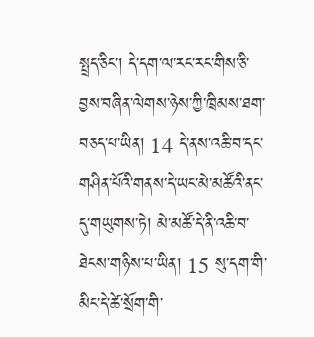སྤྲད་ཅིང་། དེ་དག་ལ་རང་རང་གིས་ཅི་བྱས་བཞིན་ལེགས་ཉེས་ཀྱི་ཁྲིམས་ཐག་བཅད་པ་ཡིན། 14 དེ་ནས་འཆི་བ་དང་གཤིན་པོའི་གནས་དེ་ཡང་མེ་མཚོའི་ནང་དུ་གཡུགས་ཏེ། མེ་མཚོ་དེ་ནི་འཆི་བ་ཐེངས་གཉིས་པ་ཡིན། 15 སུ་དག་གི་མིང་དེ་ཚེ་སྲོག་གི་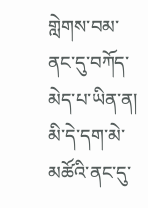གླེགས་བམ་ནང་དུ་བཀོད་མེད་པ་ཡིན་ན། མི་དེ་དག་མེ་མཚོའི་ནང་དུ་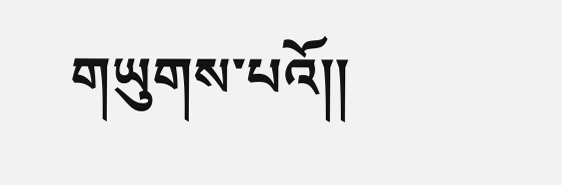གཡུགས་པའོ།།